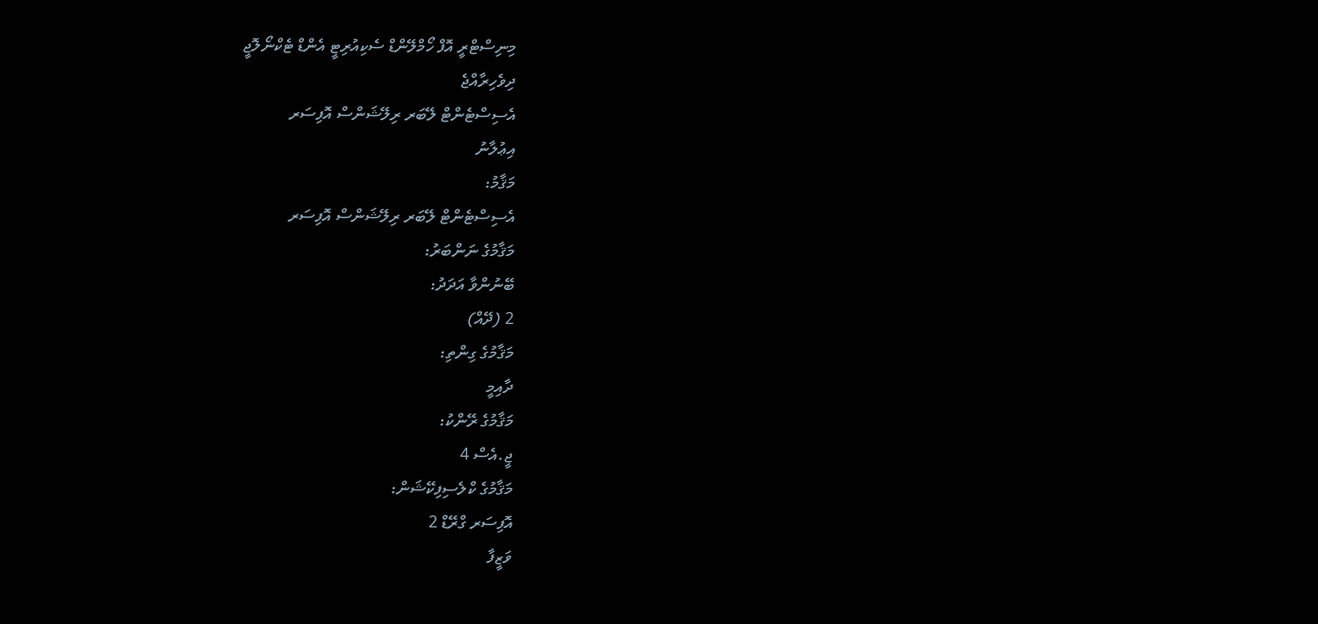މިނިސްޓްރީ އޮފް ހޯމްލޭންޑް ސެކިއުރިޓީ އެންޑް ޓެކްނޯލޮޖީ
ދިވެހިރާއްޖެ
އެސިސްޓެންޓް ލޭބަރ ރިލޭޝަންސް އޮފިސަރ
އިޢުލާނު
މަޤާމު:
އެސިސްޓެންޓް ލޭބަރ ރިލޭޝަންސް އޮފިސަރ
މަޤާމުގެ ނަންބަރު:
ބޭނުންވާ އަދަދު:
2 (ދޭއް)
މަޤާމުގެ ގިންތި:
ދާއިމީ
މަޤާމުގެ ރޭންކު:
ޖީ.އެސް 4
މަޤާމުގެ ކްލެސިފިކޭޝަން:
އޮފިސަރ ގްރޭޑް 2
ވަޒީފާ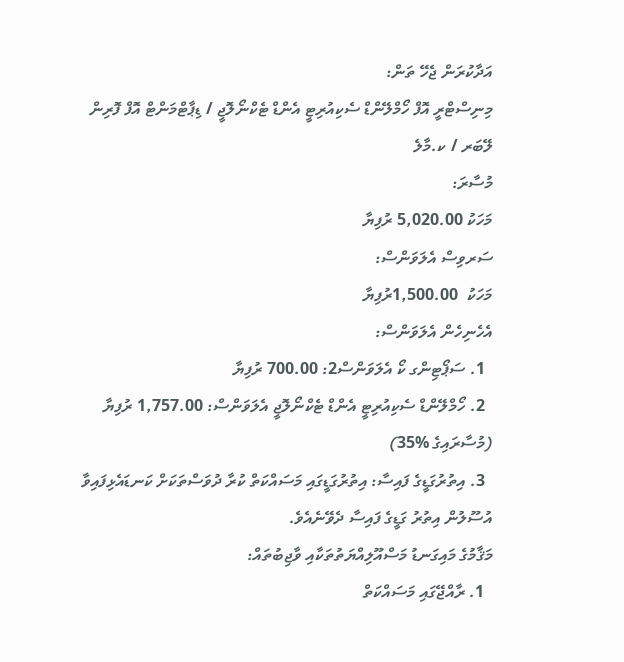އަދާކުރަން ޖެހޭ ތަން:
މިނިސްޓްރީ އޮފް ހޯމްލޭންޑް ސެކިއުރިޓީ އެންޑް ޓެކްނޯލޮޖީ / ޑިޕާޓްމަންޓް އޮފް ފޮރިން ލޭބަރ / ކ.މާލެ
މުސާރަ:
މަހަކު 5,020.00 ރުފިޔާ
ސަރވިސް އެލަވަންސް:
މަހަކު  1,500.00ރުފިޔާ
އެހެނިހެން އެލަވަންސް:
  1. ސަޕޯޓިންގ ކޯ އެލަވަންސް2: 700.00 ރުފިޔާ
  2. ހޯމްލޭންޑް ސެކިއުރިޓީ އެންޑް ޓެކްނޯލޮޖީ އެލަވަންސް: 1,757.00 ރުފިޔާ (މުސާރައިގެ %35)
  3. އިތުރުގަޑީގެ ފައިސާ: އިތުރުގަޑީގައި މަސައްކަތް ކުރާ ދުވަސްތަކަށް ކަނޑައެޅިފައިވާ އުސޫލުން އިތުރު ގަޑީގެ ފައިސާ ދެވޭނެއެވެ.
މަޤާމުގެ މައިގަނޑު މަސްއޫލިއްޔަތުތަކާއި ވާޖިބުތައް:
  1. ރާއްޖޭގައި މަސައްކަތް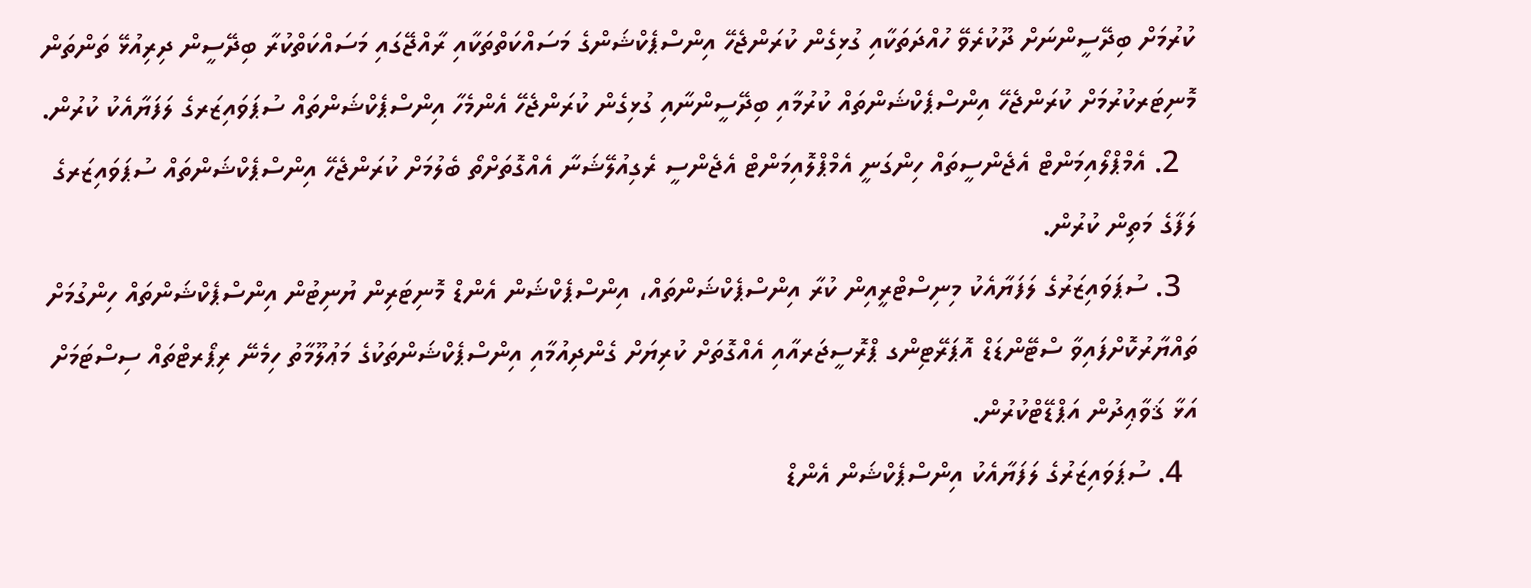ކުރުމަށް ބިދޭސީންނަށް ދޫކުރެވޭ ހުއްދަތަކާއި ގުޅިގެން ކުރަންޖެހޭ އިންސްޕެކްޝަންގެ މަސައްކަތްތަކާއި ރާއްޖޭގައި މަސައްކަތްކުރާ ބިދޭސީން ދިރިއުޅޭ ތަންތަން މޮނިޓަރކުރުމަށް ކުރަންޖެހޭ އިންސްޕެކްޝަންތައް ކުރުމާއި ބިދޭސީންނާއި ގުޅިގެން ކުރަންޖެހޭ އެންމެހާ އިންސްޕެކްޝަންތައް ސުޕަވައިޒަރގެ ލަފަޔާއެކު ކުރުން.
  2. އެމްޕްލޯއިމަންޓް އެޖެންސީތައް ހިންގަނީ އެމްޕްލޮއިމަންޓް އެޖެންސީ ރެގިއުލޭޝަނާ އެއްގޮތަށްތޯ ބެލުމަށް ކުރަންޖެހޭ އިންސްޕެކްޝަންތައް ސުޕަވައިޒަރގެ ލަފާގެ މަތިން ކުރުން.
  3. ސުޕަވައިޒަރުގެ ލަފަޔާއެކު މިނިސްޓްރީއިން ކުރާ އިންސްޕެކްޝަންތައް، އިންސްޕެކްޝަން އެންޑް މޮނިޓަރިން ޔުނިޓުން އިންސްޕެކްޝަންތައް ހިންގުމަށް ތައްޔާރުކޮށްފައިވާ ސްޓޭންޑަޑް އޮޕަރޭޓިންގ ޕްރޮސީޖަރއާއި އެއްގޮތަށް ކުރިޔަށް ގެންދިއުމާއި އިންސްޕެކްޝަންތަކުގެ މަޢުލޫމާތު ހިމެނޭ ރިޕޯރޓްތައް ސިސްޓަމަށް އަޅާ ޤަވާޢިދުން އަޕްޑޭޓްކުރުން.
  4. ސުޕަވައިޒަރުގެ ލަފަޔާއެކު އިންސްޕެކްޝަން އެންޑް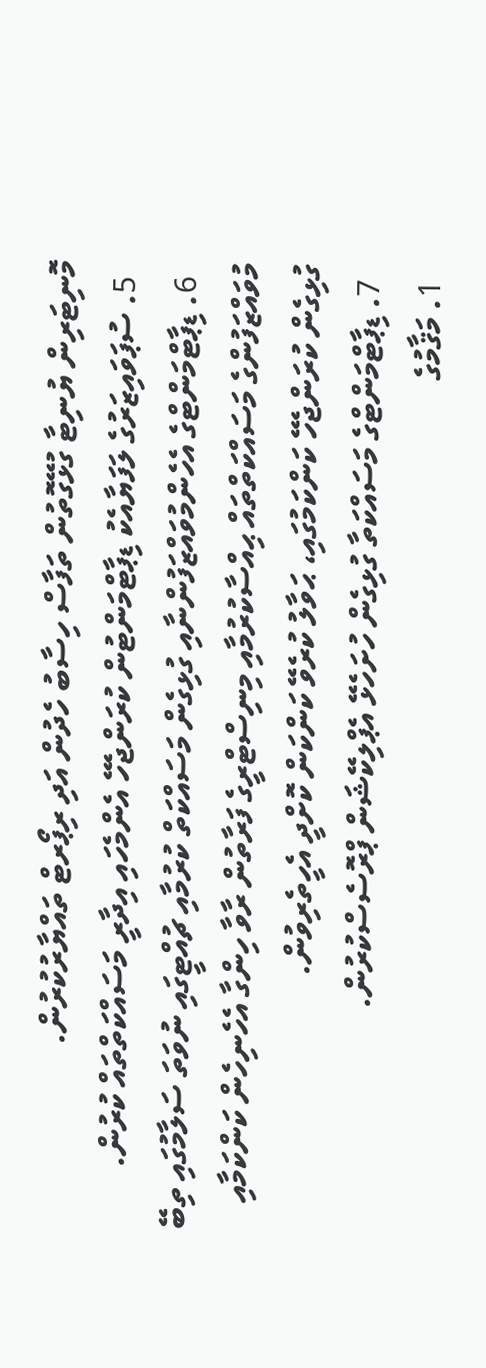މޮނިޓަރިން ޔުނިޓާ ގުޅޭގޮތުން ތަފާސް ހިސާބު ހެދުން އަދި ރިޕޯރޓް ތައްޔާރުކުރުން.
  5. ސުޕަވައިޒަރުގެ ލަފަޔާއެކު ޑިޕާޓްމަންޓުން ކުރަންޖެހޭ އެންމެހައި އިދާރީ މަސައްކަތްތައް ކުރުން.
  6. ޑިޕާޓްމަންޓްގެ އެހެންމުވައްޒަފުންނާއި ގުޅިގެން މަސައްކަތް ކުރުމާއި ޗުއްޓީގައި ނުވަތަ ސަލާމުގައި ތިބޭ މުވައްޒަފުންގެ މަސައްކަތްތައް ޙިއްސާކުރުމާއި މިނިސްޓްރީގެ ފަރާތުން ރާވާ ހިންގާ އެހެނިހެން ކަންކަމާއި ގުޅިގެން ކުރަންޖެހޭ ކަންކަމުގައި، ޙަވާލު ކުރެވޭ ކަންކަން ކޮށްދީ އެހީތެރިވުން.
  7. ޑިޕާޓްމަންޓްގެ މަސައްކަތާ ގުޅިގެން ހުށަހެޅޭ އެޕްލިކޭޝަން ޕްރޮސެސްކުރުން.
  1. މަޤާމުގެ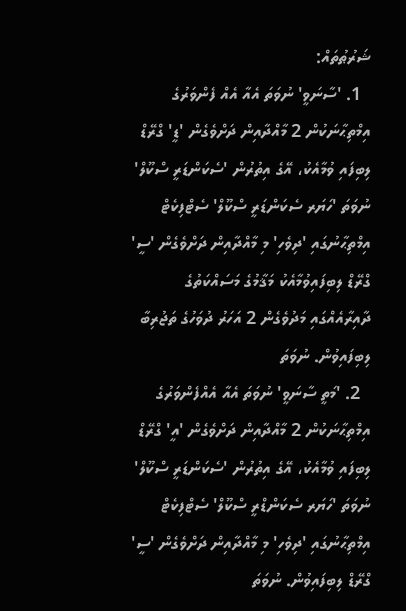ޝަރުޠުތައް:
  1. 'ސާނަވީ' ނުވަތަ އެއާ އެއް ފެންވަރުގެ އިމްތިޙާނަކުން 2 މާއްދާއިން ދަށްވެގެން 'ޑީ' ގްރޭޑް ލިބިފައި ވުމާއެކު، އޭގެ އިތުރުން 'ސެކަންޑަރީ ސްކޫލް' ނުވަތަ 'ހަޔަރ ސެކަންޑަރީ ސްކޫލް' ސެޓްފިކެޓް އިމްތިޙާނުގައި 'ދިވެހި' މި މާއްދާއިން ދަށްވެގެން 'ސީ' ގްރޭޑް ލިބިފައިވުމާއެކު މަޤާމުގެ މަސައްކަތުގެ ދާއިރާއެއްގައި މަދުވެގެން 2 އަހަރު ދުވަހުގެ ތަޖުރިބާ ލިބިފައިވުން. ނުވަތަ
  2. 'މަތީ ސާނަވީ' ނުވަތަ އެއާ އެއްފެންވަރުގެ އިމްތިޙާނަކުން 2 މާއްދާއިން ދަށްވެގެން 'އީ' ގްރޭޑް ލިބިފައި ވުމާއެކު، އޭގެ އިތުރުން 'ސެކަންޑަރީ ސްކޫލް' ނުވަތަ 'ހަޔަރ ސެކަންޑްރީ ސްކޫލް' ސެޓްފިކެޓް އިމްތިޙާނުގައި 'ދިވެހި' މި މާއްދާއިން ދަށްވެގެން 'ސީ' ގްރޭޑް ލިބިފައިވުން. ނުވަތަ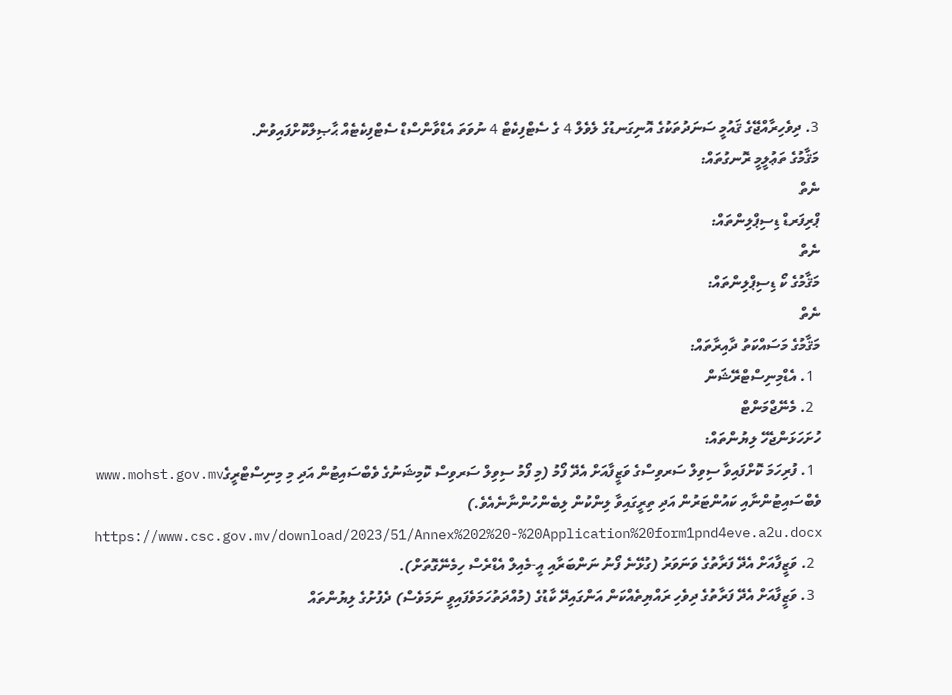3. ދިވެހިރާއްޖޭގެ ޤައުމީ ސަނަދުތަކުގެ އޮނިގަނޑުގެ ލެވެލް 4 ގެ ސެޓްފިކެޓް 4 ނުވަތަ އެޑްވާންސްޑް ސެޓްފިކެޓެއް ޙާޞިލްކޮށްފައިވުން.
މަޤާމުގެ ތަޢުލީމީ ރޮނގުތައް:
ނެތް
ޕްރިފަރޑް ޑިސިޕްލިންތައް:
ނެތް
މަޤާމުގެ ކޯ ޑިސިޕްލިންތައް:
ނެތް
މަޤާމުގެ މަސައްކަތު ދާއިރާތައް:
  1. އެޑްމިނިސްޓްރޭޝަން
  2. މެނޭޖްމަންޓް
ހުށަހަޅަންޖެހޭ ލިޔުންތައް:
  1. ފުރިހަމަ ކޮށްފައިވާ ސިވިލް ސަރވިސްގެ ވަޒީފާއަށް އެދޭ ފޯމު (މި ފޯމު ސިވިލް ސަރވިސް ކޮމިޝަނުގެ ވެބްސައިޓުން އަދި މި މިނިސްޓްރީގެwww.mohst.gov.mv  ވެބްސައިޓުންނާއި ކައުންޓަރުން އަދި ތިރީގައިވާ ލިންކުން ލިބެންހުންނާނެއެވެ.) https://www.csc.gov.mv/download/2023/51/Annex%202%20-%20Application%20form1pnd4eve.a2u.docx
  2. ވަޒީފާއަށް އެދޭ ފަރާތުގެ ވަނަވަރު (ގުޅޭނެ ފޯނު ނަންބަރާއި އީ-މެއިލް އެޑްރެސް ހިމެނޭގޮތަށް).
  3. ވަޒީފާއަށް އެދޭ ފަރާތުގެ ދިވެހި ރައްޔިތެއްކަން އަންގައިދޭ ކާޑުގެ (މުއްދަތުހަމަވެފައިވީ ނަމަވެސް) ދެފުށުގެ ލިޔުންތައް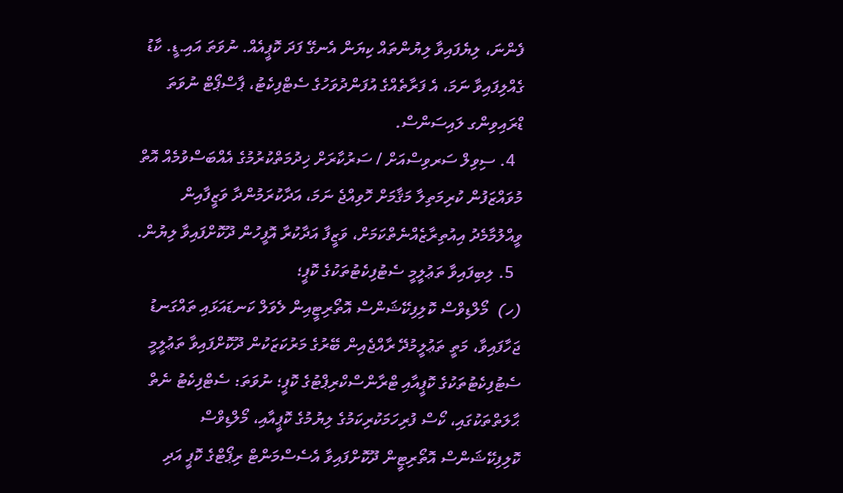ފެންނަ، ލިޔެފައިވާ ލިޔުންތައް ކިޔަން އެނގޭ ފަދަ ކޮޕީއެއް. ނުވަތަ އައި.ޑީ. ކާޑު ގެއްލިފައިވާ ނަމަ، އެ ފަރާތެއްގެ އުފަންދުވަހުގެ ސެޓްފިކެޓު، ޕާސްޕޯޓް ނުވަތަ ޑްރައިވިންގ ލައިސަންސް.
  4. ސިވިލް ސަރވިސްއަށް / ސަރުކާރަށް ޚިދުމަތްކުރުމުގެ އެއްބަސްވުމެއް އޮތް މުވައްޒަފުން ކުރިމަތިލާ މަޤާމަށް ހޮވިއްޖެ ނަމަ، އަދާކުރަމުންދާ ވަޒީފާއިން ވީއްލުމާމެދު އިއުތިރާޒެއްނެތްކަމަށް، ވަޒީފާ އަދާކުރާ އޮފީހުން ދޫކޮށްފައިވާ ލިޔުން.
  5. ލިބިފައިވާ ތަޢުލީމީ ސެޓުފިކެޓުތަކުގެ ކޮޕީ؛
(ހ)  މޯލްޑިވްސް ކޮލިފިކޭޝަންސް އޮތޯރިޓީއިން ލެވަލް ކަނޑައަޅައި ތައްގަނޑު ޖަހާފައިވާ، މަތީ ތަޢުލީމުދޭ ރާއްޖެއިން ބޭރުގެ މަރުކަޒަކުން ދޫކޮށްފައިވާ ތަޢުލީމީ ސެޓުފިކެޓުތަކުގެ ކޮޕީއާއި ޓްރާންސްކްރިޕްޓުގެ ކޮޕީ؛ ނުވަތަ: ސެޓްފިކެޓު ނެތް ޙާލަތްތަކުގައި، ކޯސް ފުރިހަމަކުރިކަމުގެ ލިޔުމުގެ ކޮޕީއާއި، މޯލްޑިވްސް ކޮލިފިކޭޝަންސް އޮތޯރިޓީން ދޫކޮށްފައިވާ އެސެސްމަންޓް ރިޕޯޓްގެ ކޮޕީ އަދި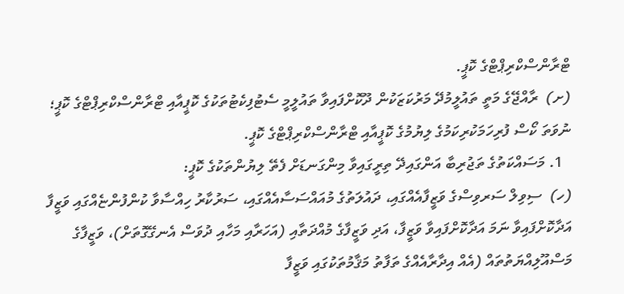ޓްރާންސްކްރިޕްޓްގެ ކޮޕީ.
(ށ)  ރާއްޖޭގެ މަތީ ތައުލީމުދޭ މަރުކަޒަކުން ދޫކޮށްފައިވާ ތައުލީމީ ސެޓުފިކެޓުތަކުގެ ކޮޕީއާއި ޓްރާންސްކްރިޕްޓްގެ ކޮޕީ؛ ނުވަތަ ކޯސް ފުރިހަމަކުރިކަމުގެ ލިޔުމުގެ ކޮޕީއާއި ޓްރާންސްކްރިޕްޓްގެ ކޮޕީ.
  1. މަސައްކަތުގެ ތަޖުރިބާ އަންގައިދޭ ތިރީގައިވާ މިންގަނޑަށް ފެތޭ ލިޔުންތަކުގެ ކޮޕީ:
(ހ)  ސިވިލް ސަރވިސްގެ ވަޒީފާއެއްގައި، ދައުލަތުގެ މުއައްސަސާއެއްގައި، ސަރުކާރު ހިއްސާވާ ކުންފުންޏެއްގައި ވަޒީފާ އަދާކޮށްފައިވާ ނަމަ އަދާކޮށްފައިވާ ވަޒީފާ، އަދި ވަޒީފާގެ މުއްދަތާއި (އަހަރާއި މަހާއި ދުވަސް އެނގޭގޮތަށް)، ވަޒީފާގެ މަސްއޫލިއްޔަތުތައް (އެއް އިދާރާއެއްގެ ތަފާތު މަޤާމުތަކުގައި ވަޒީފާ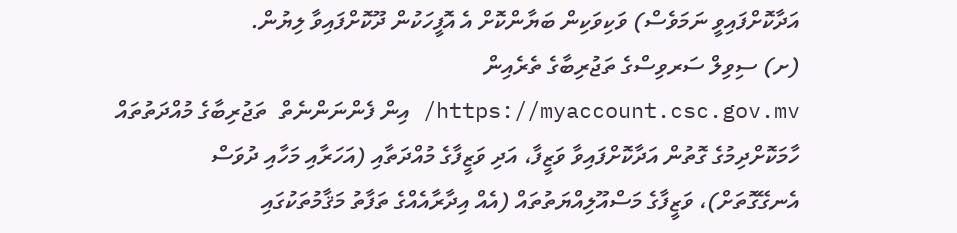އަދާކޮށްފައިވީ ނަމަވެސް) ވަކިވަކިން ބަޔާންކޮށް އެ އޮފީހަކުން ދޫކޮށްފައިވާ ލިޔުން.
(ށ) ސިވިލް ސަރވިސްގެ ތަޖުރިބާގެ ތެރެއިން https://myaccount.csc.gov.mv/ އިން ފެންނަންނެތް  ތަޖުރިބާގެ މުއްދަތުތައް ހާމަކޮށްދިމުގެ ގޮތުން އަދާކޮށްފައިވާ ވަޒީފާ، އަދި ވަޒީފާގެ މުއްދަތާއި (އަހަރާއި މަހާއި ދުވަސް އެނގޭގޮތަށް)، ވަޒީފާގެ މަސްއޫލިއްޔަތުތައް (އެއް އިދާރާއެއްގެ ތަފާތު މަޤާމުތަކުގައި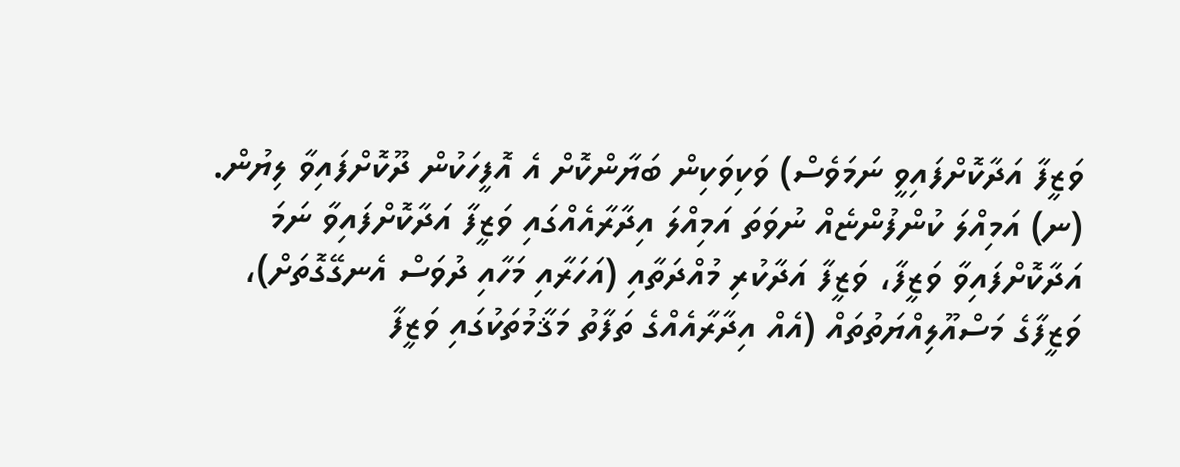ވަޒީފާ އަދާކޮށްފައިވީ ނަމަވެސް) ވަކިވަކިން ބަޔާންކޮށް އެ އޮފީހަކުން ދޫކޮށްފައިވާ ލިޔުން.
(ނ) އަމިއްލަ ކުންފުންޏެއް ނުވަތަ އަމިއްލަ އިދާރާއެއްގައި ވަޒީފާ އަދާކޮށްފައިވާ ނަމަ އަދާކޮށްފައިވާ ވަޒީފާ، ވަޒީފާ އަދާކުރި މުއްދަތާއި (އަހަރާއި މަހާއި ދުވަސް އެނގޭގޮތަށް)، ވަޒީފާގެ މަސްއޫލިއްޔަތުތައް (އެއް އިދާރާއެއްގެ ތަފާތު މަޤާމުތަކުގައި ވަޒީފާ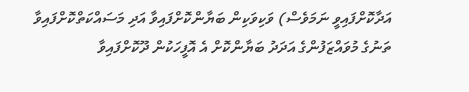އަދާކޮށްފައިވީ ނަމަވެސް) ވަކިވަކިން ބަޔާންކޮށްފައިވާ އަދި މަސައްކަތްކޮށްފައިވާ ތަނުގެ މުވައްޒަފުންގެ އަދަދު ބަޔާންކޮށް އެ އޮފީހަކުން ދޫކޮށްފައިވާ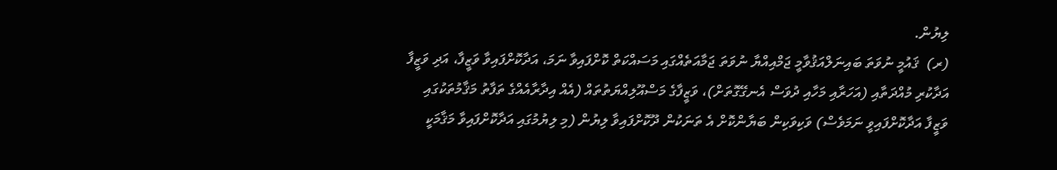ލިޔުން.
(ރ)  ޤައުމީ ނުވަތަ ބައިނަލްއަޤުވާމީ ޖަމްއިއްޔާ ނުވަތަ ޖަމާއަތެއްގައި މަސައްކަތް ކޮށްފައިވާ ނަމަ، އަދާކޮށްފައިވާ ވަޒީފާ، އަދި ވަޒީފާ އަދާކުރި މުއްދަތާއި (އަހަރާއި މަހާއި ދުވަސް އެނގޭގޮތަށް)، ވަޒީފާގެ މަސްއޫލިއްޔަތުތައް (އެއް އިދާރާއެއްގެ ތަފާތު މަޤާމުތަކުގައި ވަޒީފާ އަދާކޮށްފައިވީ ނަމަވެސް) ވަކިވަކިން ބަޔާންކޮށް އެ ތަނަކުން ދޫކޮށްފައިވާ ލިޔުން (މި ލިޔުމުގައި އަދާކޮށްފައިވާ މަޤާމަކީ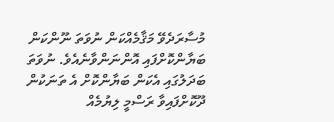މުސާރަދެވޭ މަޤާމެއްކަން ނުވަތަ ނޫންކަން ބަޔާންކޮށްފައި އޮންނަންވާނެއެވެ. ނުވަތަ ބަދަލުގައި އެކަން ބަޔާންކޮށް އެ ތަނަކުން ދޫކޮށްފައިވާ ރަސްމީ ލިޔުމެއް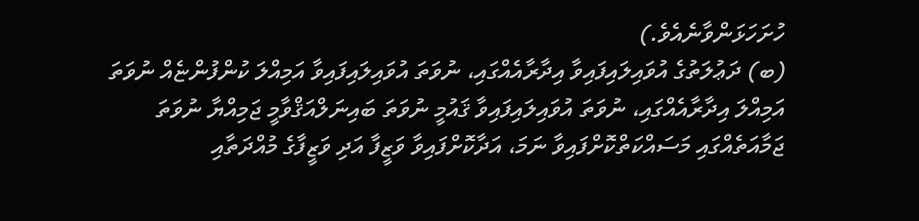ހުށަހަޅަންވާނެއެވެ.)
(ބ) ދަޢުލަތުގެ އުވައިލައިފައިވާ އިދާރާއެއްގައި، ނުވަތަ އުވައިލައިފައިވާ އަމިއްލަ ކުންފުންޏެއް ނުވަތަ އަމިއްލަ އިދާރާއެއްގައި، ނުވަތަ އުވައިލައިފައިވާ ޤައުމީ ނުވަތަ ބައިނަލްއަޤްވާމީ ޖަމިއްޔާ ނުވަތަ ޖަމާއަތެއްގައި މަސައްކަތްކޮށްފައިވާ ނަމަ، އަދާކޮށްފައިވާ ވަޒީފާ އަދި ވަޒީފާގެ މުއްދަތާއި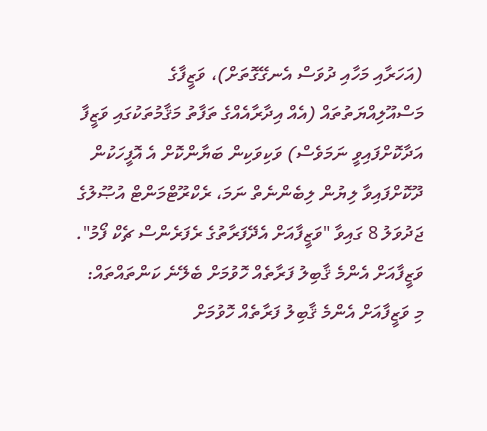(އަހަރާއި މަހާއި ދުވަސް އެނގޭގޮތަށް)، ވަޒީފާގެ މަސްއޫލިއްޔަތުތައް (އެއް އިދާރާއެއްގެ ތަފާތު މަޤާމުތަކުގައި ވަޒީފާ އަދާކޮށްފައިވީ ނަމަވެސް) ވަކިވަކިން ބަޔާންކޮށް އެ އޮފީހަކުން ދޫކޮށްފައިވާ ލިޔުން ލިބެންނެތް ނަމަ، ރެކްރޫޓްމަންޓް އުޞޫލުގެ ޖަދުވަލު 8 ގައިވާ "ވަޒީފާއަށް އެދޭފަރާތުގެ ރެފަރެންސް ޗެކް ފޯމު".
ވަޒީފާއަށް އެންމެ ޤާބިލު ފަރާތެއް ހޮވުމަށް ބެލޭނެ ކަންތައްތައް:
މި ވަޒީފާއަށް އެންމެ ޤާބިލު ފަރާތެއް ހޮވުމަށް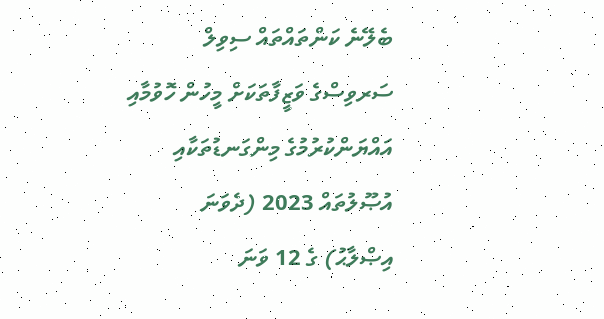ބެލޭނެ ކަންތައްތައް ސިވިލް ސަރވިސްގެ ވަޒީފާތަކަށް މީހުން ހޮވުމާއި އައްޔަންކުރުމުގެ މިންގަނޑުތަކާއި އުޞޫލުތައް 2023 (ދެވަނަ އިޞްލާޙު) ގެ 12 ވަނަ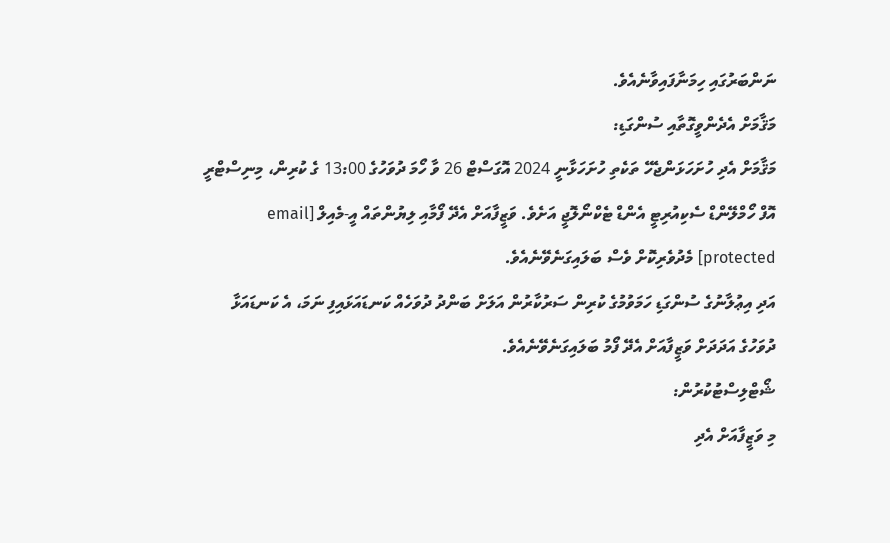ނަންބަރުގައި ހިމަނާފައިވާނެއެވެ.
މަޤާމަށް އެދެންވީގޮތާއި ސުންގަޑި:
މަޤާމަށް އެދި ހުށަހަޅަންޖެހޭ ތަކެތި ހުށަހަޅާނީ 2024 އޮގަސްޓް 26 ވާ ހޯމަ ދުވަހުގެ 13:00 ގެ ކުރިން، މިނިސްޓްރީ އޮފް ހޯމްލޭންޑް ސެކިއުރިޓީ އެންޑް ޓެކްނޯލޮޖީ އަށެވެ. ވަޒީފާއަށް އެދޭ ފޯމާއި ލިޔުންތައް އީ-މެއިލް [email protected] މެދުވެރިކޮށް ވެސް ބަލައިގަނެވޭނެއެވެ.
އަދި އިޢުލާނުގެ ސުންގަޑި ހަމަވުމުގެ ކުރިން ސަރުކާރުން އަލަށް ބަންދު ދުވަހެއް ކަނޑައަޅައިފި ނަމަ، އެ ކަނޑައަޅާ ދުވަހުގެ އަދަދަށް ވަޒީފާއަށް އެދޭ ފޯމު ބަލައިގަނެވޭނެއެވެ.
ޝޯޓްލިސްޓުކުރުން:
މި ވަޒީފާއަށް އެދި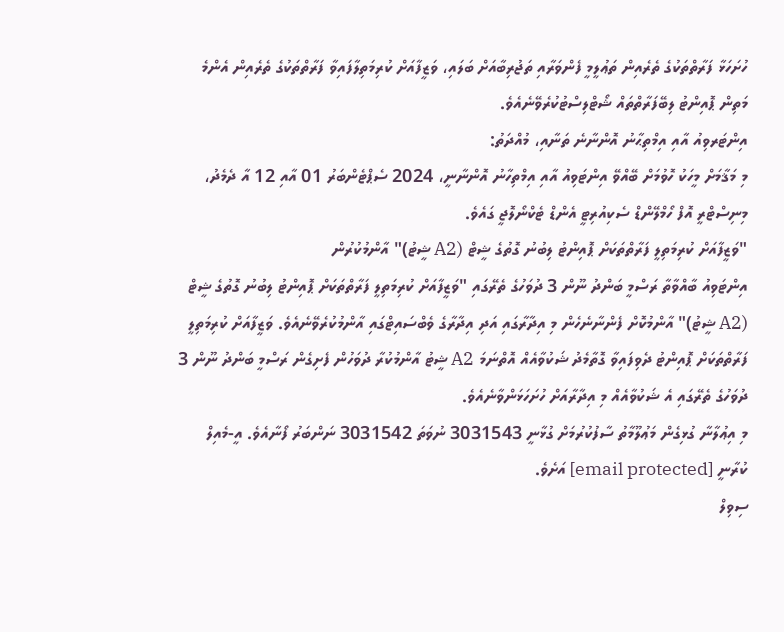ހުށަހަޅާ ފަރާތްތަކުގެ ތެރެއިން ތަޢުލީމީ ފެންވަރާއި ތަޖުރިބާއަށް ބަލައި، ވަޒީފާއަށް ކުރިމަތިލާފައިވާ ފަރާތްތަކުގެ ތެރެއިން އެންމެ މަތިން ޕޮއިންޓު ލިބޭފަރާތްތައް ޝޯޓްލިސްޓުކުރެވޭނެއެވެ.
އިންޓަރވިއު އާއި އިމްތިޙާނު އޮންނާނެ ތަނާއި، މުއްދަތު:
މި މަޤާމަށް މީހަކު ހޮވުމަށް ބޭއްވޭ އިންޓަވިއު އާއި އިމްތިހާނު އޮންނާނީ، 2024 ސެޕްޓެންބަރު 01 އާއި 12 އާ ދެމެދު، މިނިސްޓްރީ އޮފް ހޯމްލޭންޑް ސެކިއުރިޓީ އެންޑް ޓެކްނޯލޮޖީ ގައެވެ.
"ވަޒީފާއަށް ކުރިމަތިލީ ފަރާތްތަކަށް ޕޮއިންޓު ލިބުނު ގޮތުގެ ޝީޓް (A2 ޝީޓު)" އާންމުކުރުން
އިންޓަވިއު ބާއްވާތާ ރަސްމީ ބަންދު ނޫން 3 ދުވަހުގެ ތެރޭގައި "ވަޒީފާއަށް ކުރިމަތިލީ ފަރާތްތަކަށް ޕޮއިންޓު ލިބުނު ގޮތުގެ ޝީޓް (A2 ޝީޓު)" އާންމުކޮށް ފެންނާނެހެން މި އިދާރާގައި އަދި އިދާރާގެ ވެބްސައިޓްގައި އާންމުކުރެވޭނެއެވެ. ވަޒީފާއަށް ކުރިމަތިލީ ފަރާތްތަކަށް ޕޮއިންޓު ދެވިފައިވާ ގޮތާމެދު ޝަކުވާއެއް އޮތްނަމަ A2 ޝީޓު އާންމުކުރާ ދުވަހުން ފެށިގެން ރަސްމީ ބަންދު ނޫން 3 ދުވަހުގެ ތެރޭގައި އެ ޝަކުވާއެއް މި އިދާރާއަށް ހުށަހަޅަންވާނެއެވެ.
މި އިޢުލާނާ ގުޅިގެން މަޢުލޫމާތު ސާފުކުރުމަށް ގުޅާނީ 3031543 ނުވަތަ 3031542 ނަންބަރު ފޯނާއެވެ. އީ-މެއިލް ކުރާނީ [email protected] އަށެވެ.
ސިވިލް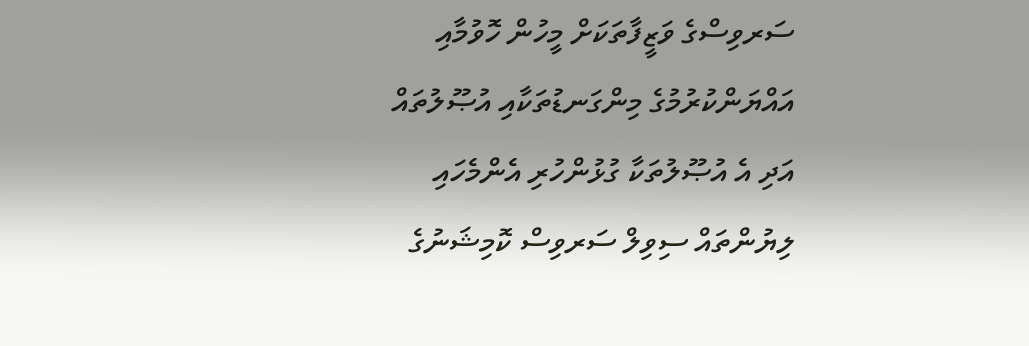ސަރވިސްގެ ވަޒީފާތަކަށް މީހުން ހޮވުމާއި އައްޔަންކުރުމުގެ މިންގަނޑުތަކާއި އުޞޫލުތައް އަދި އެ އުޞޫލުތަކާ ގުޅުންހުރި އެންމެހައި ލިޔުންތައް ސިވިލް ސަރވިސް ކޮމިޝަނުގެ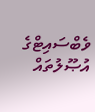ވެބްސައިޓްގެ އުޞޫލުތައް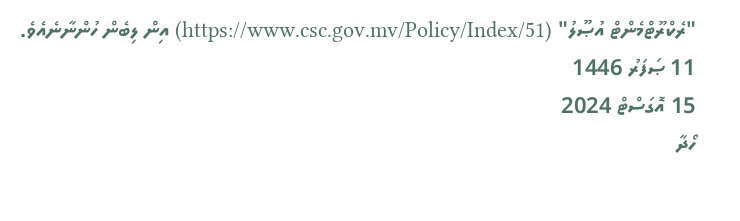"ރެކްރޫޓްމެންޓް އުޞޫލު" (https://www.csc.gov.mv/Policy/Index/51) އިން ލިބެން ހުންނާނެއެވެ.
11 ޞަފަރު 1446
15 އޮގަސްޓް 2024
ހޯދާ